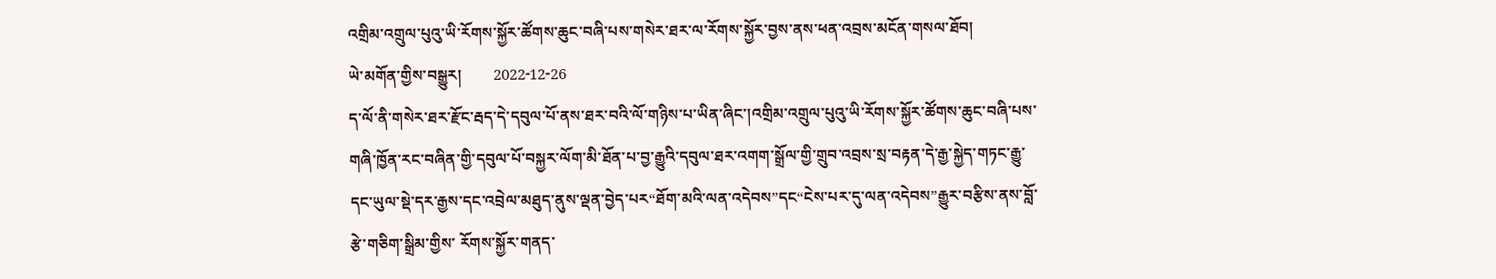འགྲིམ་འགྲུལ་པུའུ་ཡི་རོགས་སྐྱོར་ཚོགས་ཆུང་བཞི་པས་གསེར་ཐར་ལ་རོགས་སྐྱོར་བྱས་ནས་ཕན་འབྲས་མངོན་གསལ་ཐོབ།
ཡེ་མགོན་གྱིས་བསྒྱུར།        2022-12-26
ད་ལོ་ནི་གསེར་ཐར་རྫོང་རྦད་དེ་དབུལ་པོ་ནས་ཐར་བའི་ལོ་གཉིས་པ་ཡིན་ཞིང་།འགྲིམ་འགྲུལ་པུའུ་ཡི་རོགས་སྐྱོར་ཚོགས་ཆུང་བཞི་པས་གཞི་ཁྱོན་རང་བཞིན་གྱི་དབུལ་པོ་བསྐྱར་ལོག་མི་ཐོན་པ་བྱ་རྒྱུའི་དབུལ་ཐར་འགག་སྒྲོལ་གྱི་གྲུབ་འབྲས་སྲ་བརྟན་དེ་རྒྱ་སྐྱེད་གཏང་རྒྱུ་དང་ཡུལ་སྡེ་དར་རྒྱས་དང་འབྲེལ་མཐུད་ནུས་ལྡན་བྱེད་པར“ཐོག་མའི་ལན་འདེབས”དང“ངེས་པར་དུ་ལན་འདེབས”རྒྱུར་བརྩིས་ནས་བློ་རྩེ་གཅིག་སྒྲིམ་གྱིས་ རོགས་སྐྱོར་གནད་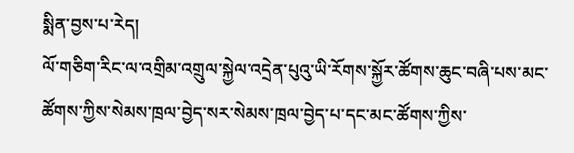སྨིན་བྱས་པ་རེད།
ལོ་གཅིག་རིང་ལ་འགྲིམ་འགྲུལ་སྐྱེལ་འདྲེན་པུའུ་ཡི་རོགས་སྐྱོར་ཚོགས་ཆུང་བཞི་པས་མང་ཚོགས་ཀྱིས་སེམས་ཁྲལ་བྱེད་སར་སེམས་ཁྲལ་བྱེད་པ་དང་མང་ཚོགས་ཀྱིས་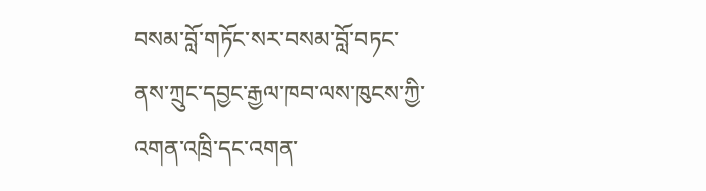བསམ་བློ་གཏོང་སར་བསམ་བློ་བཏང་ནས་ཀྲུང་དབྱང་རྒྱལ་ཁབ་ལས་ཁུངས་ཀྱི་འགན་འཁྲི་དང་འགན་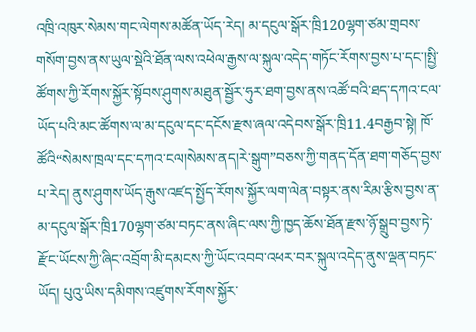འཁྲི་འཁུར་སེམས་གང་ལེགས་མཚོན་ཡོད་རེད། མ་དངུལ་སྒོར་ཁྲི120ལྷག་ཙམ་གྲབས་གསོག་བྱས་ནས་ཡུལ་སྡེའི་ཐོན་ལས་འཕེལ་རྒྱས་ལ་སྐུལ་འདེད་གཏོང་རོགས་བྱས་པ་དང་།སྤྱི་ཚོགས་ཀྱི་རོགས་སྐྱོར་སྟོབས་ཤུགས་མཐུན་སྦྱོར་ཧུར་ཐག་བྱས་ནས་འཚོ་བའི་ཐད་དཀའ་ངལ་ཡོད་པའི་མང་ཚོགས་ལ་མ་དངུལ་དང་དངོས་རྫས་ཞལ་འདེབས་སྒོར་ཁྲི11.4བརྒྱབ་སྟེ། ཁོ་ཚོའི“སེམས་ཁྲལ་དང་དཀའ་ངལ།སེམས་ནད།རེ་སྒུག”བཅས་ཀྱི་གནད་དོན་ཐག་གཅོད་བྱས་པ་རེད། ནུས་ཤུགས་ཡོད་རྒུས་འཛད་སྤྱོད་རོགས་སྐྱོར་ལག་ལེན་བསྟར་ནས་རིམ་རྩིས་བྱས་ན་མ་དངུལ་སྒོར་ཁྲི170ལྷག་ཙམ་བཏང་ནས་ཞིང་ལས་ཀྱི་ཁྱད་ཆོས་ཐོན་རྫས་ཉོ་སྒྲུབ་བྱས་ཏེ་རྫོང་ཡོངས་ཀྱི་ཞིང་འབྲོག་མི་དམངས་ཀྱི་ཡོང་འབབ་འཕར་བར་སྐུལ་འདེད་ནུས་ལྡན་བཏང་ཡོད། པུའུ་ཡིས་དམིགས་འཛུགས་རོགས་སྐྱོར་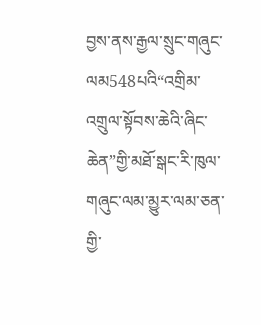བྱས་ནས་རྒྱལ་སྲུང་གཞུང་ལམ548པའི“འགྲིམ་འགྲུལ་སྟོབས་ཆེའི་ཞིང་ཆེན”གྱི་མཐོ་སྒང་རི་ཁུལ་གཞུང་ལམ་མྱུར་ལམ་ཅན་གྱི་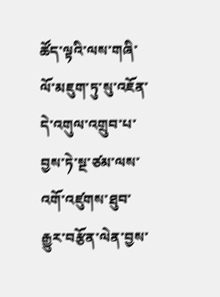ཚོད་ལྟའི་ལས་གཞི་ལོ་མཇུག་ཏུ་སུ་འཇོན་དེ་འགུལ་འགྲུབ་པ་བྱས་ཏེ་སྔ་ཙམ་ལས་འགོ་འཛུགས་ཐུབ་རྒྱུར་བརྩོན་ལེན་བྱས་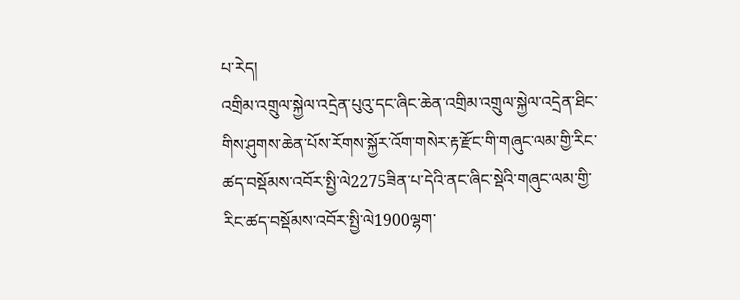པ་རེད།
འགྲིམ་འགྲུལ་སྐྱེལ་འདྲེན་པུའུ་དང་ཞིང་ཆེན་འགྲིམ་འགྲུལ་སྐྱེལ་འདྲེན་ཐིང་གིས་ཤུགས་ཆེན་པོས་རོགས་སྐྱོར་འོག་གསེར་རྟ་རྫོང་གི་གཞུང་ལམ་གྱི་རིང་ཚད་བསྡོམས་འབོར་སྤྱི་ལེ2275ཟིན་པ་དེའི་ནང་ཞིང་སྡེའི་གཞུང་ལམ་གྱི་རིང་ཚད་བསྡོམས་འབོར་སྤྱི་ལེ1900ལྷག་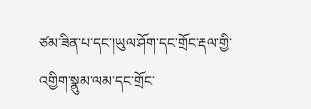ཙམ་ཟིན་པ་དང་།ཡུལ་ཤོག་དང་གྲོང་རྡལ་གྱི་འགྱིག་སྣུམ་ལམ་དང་གྲོང་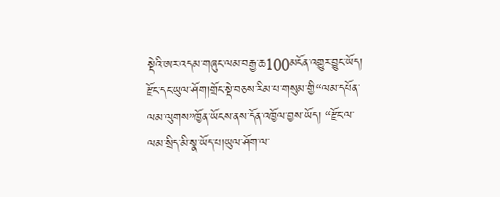སྡེའི་ཨར་འདམ་གཞུང་ལམ་བརྒྱ་ཆ100མངོན་འགྱུར་བྱུང་ཡོད། རྫོང་དང་ཡུལ་ཤོག།གྲོང་སྡེ་བཅས་རིམ་པ་གསུམ་གྱི“ལམ་དཔོན་ལམ་ལུགས”ཁྱོན་ཡོངས་ནས་དོན་འཁྱོལ་བྱས་ཡོད། “རྫོང་ལ་ལམ་སྲིད་མི་སྣ་ཡོད་པ།ཡུལ་ཤོག་ལ་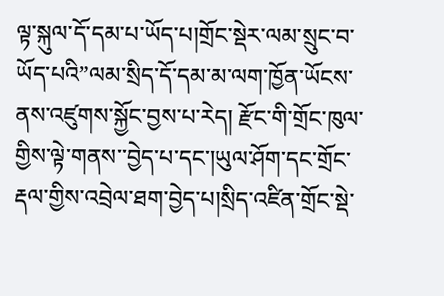ལྟ་སྐུལ་དོ་དམ་པ་ཡོད་པ།གྲོང་སྡེར་ལམ་སྲུང་བ་ཡོད་པའི”ལམ་སྲིད་དོ་དམ་མ་ལག་ཁྱོན་ཡོངས་ནས་འཛུགས་སྐྱོང་བྱས་པ་རེད། རྫོང་གི་གྲོང་ཁུལ་གྱིས་ལྟེ་གནས་་བྱེད་པ་དང་།ཡུལ་ཤོག་དང་གྲོང་རྡལ་གྱིས་འབྲེལ་ཐག་བྱེད་པ།སྲིད་འཛིན་གྲོང་སྡེ་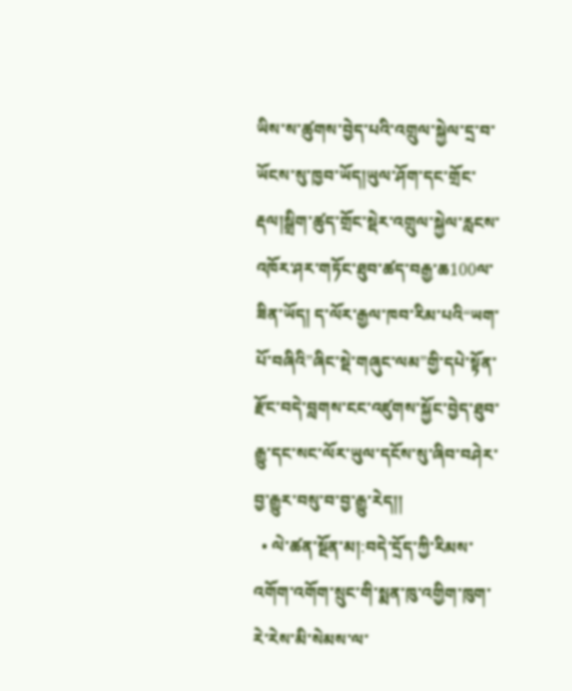ཡིས་ས་ཚུགས་བྱེད་པའི་འགྲུལ་སྐྱེལ་དྲ་བ་ ཡོངས་སུ་ཁྱབ་ཡོད།ཡུལ་ཤོག་དང་གྲོང་རྡལ།སྒྲིག་ཚུད་གྲོང་སྡེར་འགྲུལ་སྐྱེལ་རླངས་འཁོར་ཤར་གཏོང་ཐུབ་ཚད་བརྒྱ་ཆ100ལ་ཟིན་ཡོད། ད་ལོར་རྒྱལ་ཁབ་རིམ་པའི“ཡག་པོ་བཞིའི”ཞིང་སྡེ་གཞུང་ལམ”གྱི་དཔེ་སྟོན་རྫོང་བདེ་བླགས་ངང་འཛུགས་སྐྱོང་བྱེད་ཐུབ་རྒྱུ་དང་སང་ལོར་ཡུལ་དངོས་སུ་ཞིབ་བཤེར་བྱ་རྒྱུར་བསུ་བ་བྱ་རྒྱུ་རེད།།
  • ལེ་ཚན་སྔོན་མ།:བདེ་དྲོད་ཀྱི་རིམས་འགོག་འགོག་སྲུང་གི་སྨན་ཁུ་འགྱིག་ཁུག་རེ་རེས་མི་སེམས་ལ་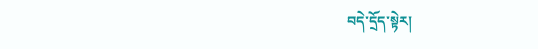བདེ་དྲོད་སྟེར།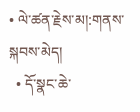• ལེ་ཚན་རྗེས་མ།:གནས་སྐབས་མེད།
  • དོ་སྣང་ཆེ་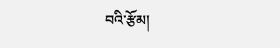བའི་རྩོམ།